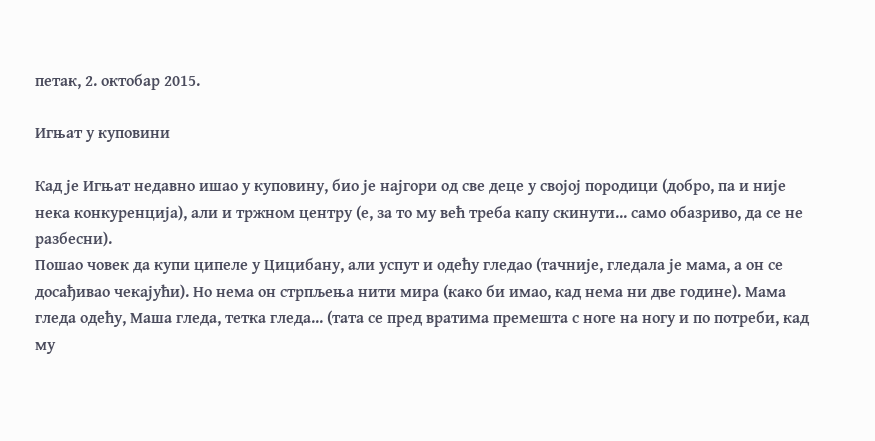петак, 2. октобар 2015.

Игњат у куповини

Кад је Игњат недавно ишао у куповину, био је најгори од све деце у својој породици (добро, па и није нека конкуренција), али и тржном центру (е, за то му већ треба капу скинути... само обазриво, да се не разбесни).
Пошао човек да купи ципеле у Цицибану, али успут и одећу гледао (тачније, гледала је мама, а он се досађивао чекајући). Но нема он стрпљења нити мира (како би имао, кад нема ни две године). Мама гледа одећу, Маша гледа, тетка гледа... (тата се пред вратима премешта с ноге на ногу и по потреби, кад му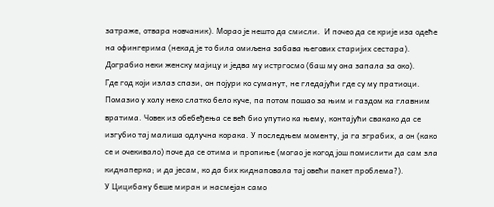затраже, отвара новчаник). Морао је нешто да смисли.  И почео да се крије иза одеће на офингерима (некад је то била омиљена забава његових старијих сестара). Дограбио неки женску мајицу и једва му истргосмо (баш му она запала за око).
Где год који излаз спази, он појури ко суманут, не гледајући где су му пратиоци. Помазио у холу неко слатко бело куче, па потом пошао за њим и газдом ка главним вратима. Човек из обебеђења се већ био упутио ка њему, контајући свакако да се изгубио тај малиша одлучна корака. У последњем моменту, ја га зграбих, а он (како се и очекивало) поче да се отима и пропиње (могао је когод још помислити да сам зла киднаперка; и да јесам, ко да бих киднаповала тај овећи пакет проблема?).
У Цицибану беше миран и насмејан само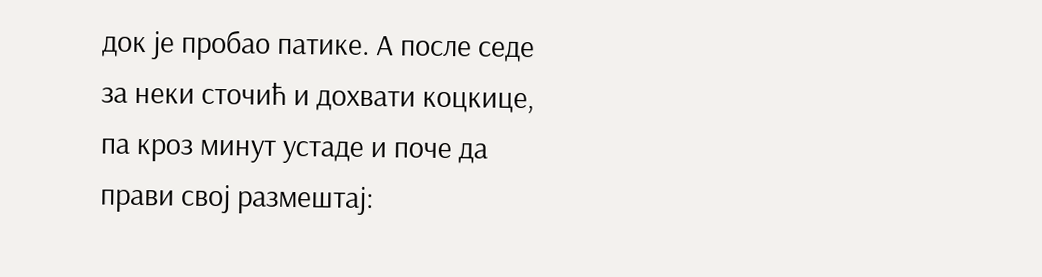док је пробао патике. А после седе за неки сточић и дохвати коцкице, па кроз минут устаде и поче да прави свој размештај: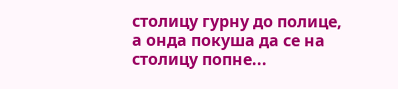столицу гурну до полице, а онда покуша да се на столицу попне...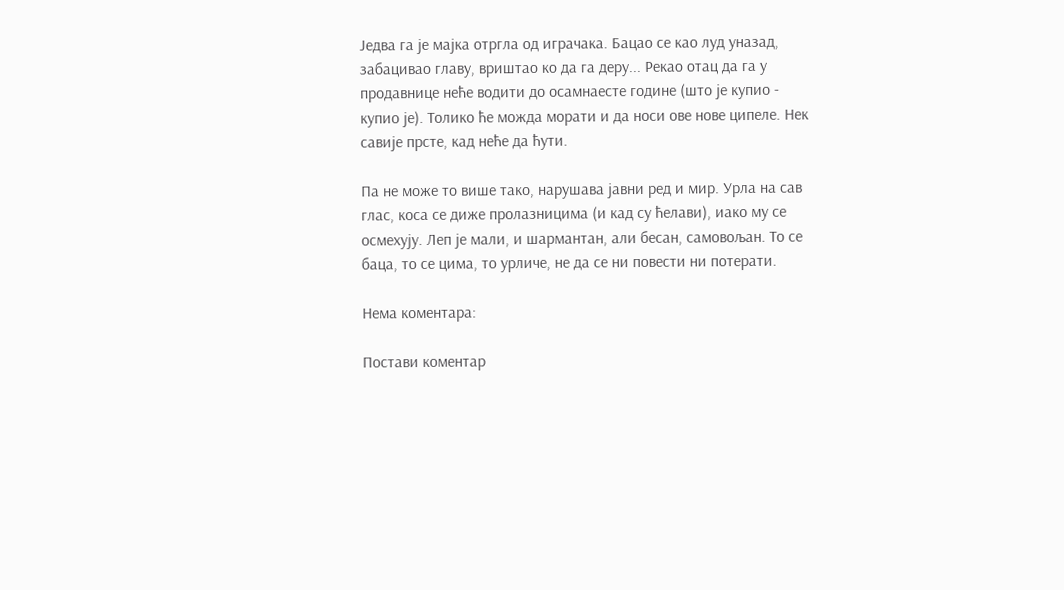Једва га је мајка отргла од играчака. Бацао се као луд уназад, забацивао главу, вриштао ко да га деру... Рекао отац да га у продавнице неће водити до осамнаесте године (што је купио - купио је). Толико ће можда морати и да носи ове нове ципеле. Нек савије прсте, кад неће да ћути.

Па не може то више тако, нарушава јавни ред и мир. Урла на сав глас, коса се диже пролазницима (и кад су ћелави), иако му се осмехују. Леп је мали, и шармантан, али бесан, самовољан. То се баца, то се цима, то урличе, не да се ни повести ни потерати.

Нема коментара:

Постави коментар